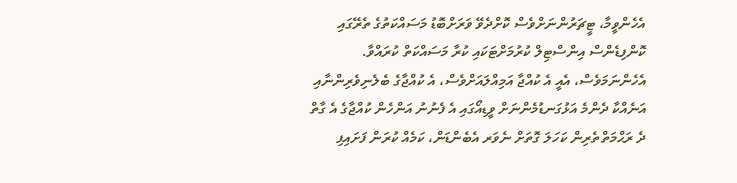އެހެންވީމާ، ޓީޗަރުންނަށްވެސް ކޮށްދެވޭ ވަރަށްބޮޑު މަސައްކަތުގެ ތެރޭގައި ކޮންފިޑެންސް އިންސްޓިލް ކުރުމަށްޓަކައި ކުރާ މަސައްކަތް ކުރައްވާ. އެހެންނަމަވެސް، އެއީ އެ ކުއްޖާ އަމިއްލައަށްވެސް، އެ ކުއްޖާގެ ބެލެނިވެރިންނާއި އަނެއްކާ ދެންމެ އަޅުގަނޑުމެންނަށް ވީޑިއޯގައި އެ ފެނުނު އަންހެން ކުއްޖާގެ އެ ގާތް ދެ ރަޙްމަތްތެރިން ކަހަލަ ގޮތަށް ނެވަރ އެބެންޑަން، ކަމެއް ކުރަން ފަށައިފި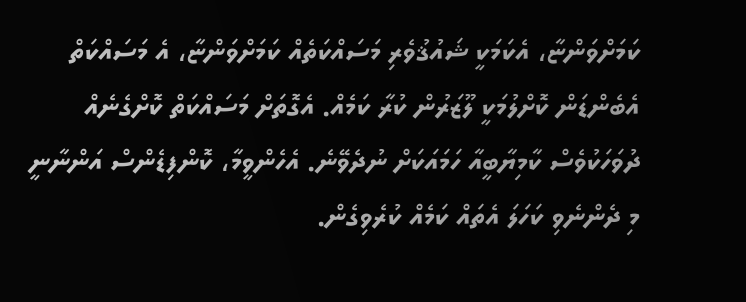ކަމަށްވަންޏާ، އެކަމަކީ ޝައުޤުވެރި މަސައްކަތެއް ކަމަށްވަންޏާ، އެ މަސައްކަތް އެބެންޑަން ކޮށްލުމަކީ ލޫޒަރުން ކުރާ ކަމެއް. އެގޮތަށް މަސައްކަތް ކޮށްގެނެއް ދުވަހަކުވެސް ކާމިޔާބީއާ ހަމައަކަށް ނުދެވޭނެ. އެހެންވީމާ، ކޮންފިޑެންސް އަންނާނީ މި ދެންނެވި ކަހަލަ އެތައް ކަމެއް ކުރެވިގެން.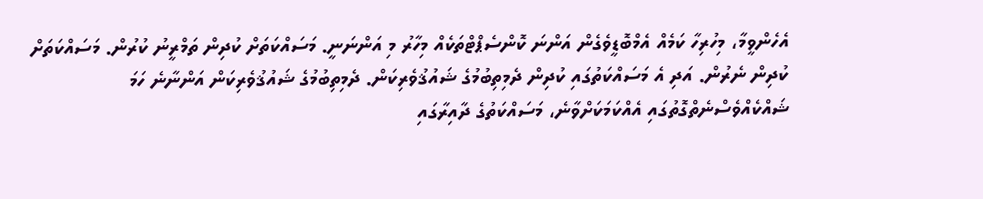އެހެންވީމާ، މިހުރިހާ ކަމެއް އެމްބޮޑީވެގެން އަންނަ ކޮންސެޕްޓްތަކެއް މިހާރު މި އަންނަނީ. މަސައްކަތަށް ކުދިން ތަމްރީނު ކުރުން. މަސައްކަތަށް ކުދިން ނެރުން. އަދި އެ މަސައްކަތުގައި ކުދިން ދެމިތިބުމުގެ ޝައުޤުވެރިކަން. ދެމިތިބުމުގެ ޝައުޤުވެރިކަން އަންނާނެ ހަމަ ޝައްކެއްވެސްނެތްގޮތުގައި އެއްކަމަކަށްވާނެ، މަސައްކަތުގެ ދާއިރާގައި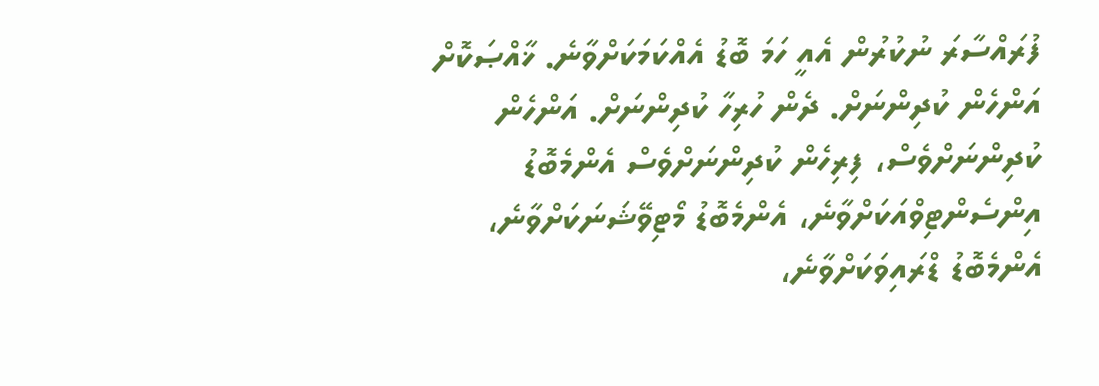ފުރައްސާރަ ނުކުރުން އެއީ ހަމަ ބޮޑު އެއްކަމަކަށްވާނެ. ޚާއްޞަކޮށް އަންހެން ކުދިންނަށް. ދެން ހުރިހާ ކުދިންނަށް. އަންހެން ކުދިންނަށްވެސް، ފިރިހެން ކުދިންނަށްވެސް އެންމެބޮޑު އިންސެންޓިވްއަކަށްވާނެ، އެންމެބޮޑު މޯޓިވޭޝަނަކަށްވާނެ، އެންމެބޮޑު ޑްރައިވަކަށްވާނެ،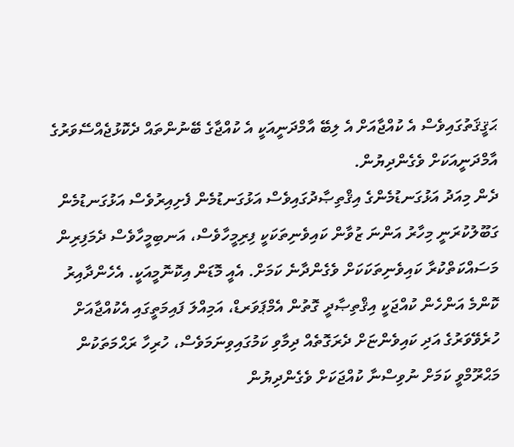ޙަޤީޤަތުގައިވެސް އެ ކުއްޖާއަށް އެ ލިބޭ އާމްދަނީއަކީ އެ ކުއްޖާގެ ބޭނުންތައް ދެކޮޅުޖެއްސޭވަރުގެ އާމްދަނީއަކަށް ވެގެންދިޔުން.
ދެން މިއަދު އަޅުގަނޑުމެންގެ އިޤްތިޞާދުގައިވެސް އަޅުގަނޑުމެން ފެށިއިރުވެސް އަޅުގަނޑުމެން ގަބޫލުކުރަނީ މިހާރު އަންނަ ޒުވާން ކައިވެނިތަކަކީ ފިރިމީހާވެސް، އަނބިމީހާވެސް ދެމަފިރިން މަސައްކަތްކުރާ ކައިވެނިތަކަކަށް ވެގެންދާނެ ކަމަށް. އެއީ މޮޑަން އިކޮނޮމީއަކީ. އެހެންދާއިރު ކޮންމެ އަންހެން ކުއްޖަކީ އިޤްތިޞާދީ ގޮތުން އެމްޕަވަރޑް، އަމިއްލަ ފައިމަތީގައި އެކުއްޖާއަށް ހުރެވޭވަރުގެ އަދި ކައިވެންޏަށް ދެރަގޮތެއް ދިމާވި ކަމުގައިވިނަމަވެސް، ހުރިހާ ރަޙްމަތަކުން މަޙްރޫމްވީ ކަމަށް ނުވިސްނާ ކުއްޖަކަށް ވެގެންދިޔުން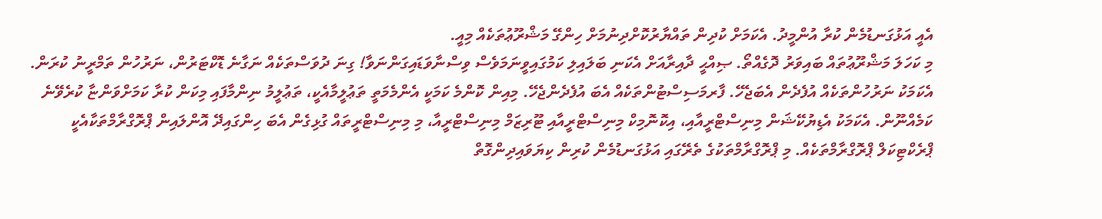އެއީ އަޅުގަނޑުމެން ކުރާ އުންމީދު. އެކަމަށް ކުދިން ތައްޔާރުކޮށްދިނުމަށް ހިންގޭ މަޝްރޫޢުތަކެއް މިއީ.
މި ކަހަލަ މަޝްރޫޢުތައް ބައިވަރު ދޮގެއްތޯ. ޞިއްޙީ ދާއިރާއަށް އެކަނި ބަލައިލި ކަމުގައިވީނަމަވެސް ވިސްނާވަޑައިގަންނަވާ! ގިނަ ދުވަސްތަކެއް ނަގާނެ ޑޮކްޓަރުން، ނަރުހުން ތަމްރީނު ކުރަން. އެކަމަކު ނަރުހުންތަކެއް އުފެދެން އެބަޖެހޭ. ފާރމަސިސްޓުންތަކެއް އެބަ އުފެދެންޖެހޭ. މިއިން ކޮންމެ ކަމަކީ އެންމެމަތީ ތަޢުލީމާއެކީ، ތަޢުލީމު ނިންމާފައި މިކަން ކުރާ ކަމަށްވަންޏާ ކުރެވޭނެ ކަމެއްނޫން. އެކަމަކު އެޑިޔުކޭޝަން މިނިސްޓްރީއާއި، އިކޮނޮމިކް މިނިސްޓްރީއާއި ޓޫރިޒަމް މިނިސްޓްރީއާ، މި މިނިސްޓްރީތައް ގުޅިގެން އެބަ ހިންގައިދޭ އޮންލައިން ޕްރޮގްރާމްތަކާއެކީ ޕްރެކްޓިކަލް ޕްރޮގްރާމްތަކެއް. މި ޕްރޮގްރާމްތަކުގެ ތެރޭގައި އަޅުގަނޑުމެން ކުރިން ކިޔަވައިދިންގޮތް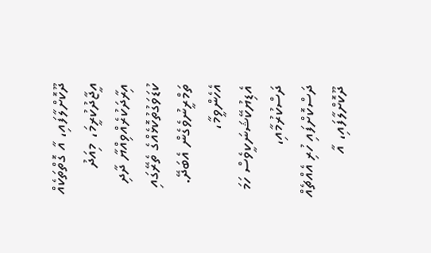ދޫކޮށްލާފައި، އާ ގޮތްތަކެއް އީޖާދުކުރީމަ، މިއަދު އިރާދަކުރެއްވިއްޔާ ދާދި ކުޑަވަގުތުކޮޅެއްގެ ތެރޭގައި ތަމްރީނުވެގެން އެބަދޭ.
އެހެންވީމާ، އެޑިޔުކޭޝަނަކީވެސް ހަމަ ދަސްކުރުމާއި، ދަސްކޮށްފައި ހުރި އެއްޗެއް ދޫކޮށްލާފައި، އާ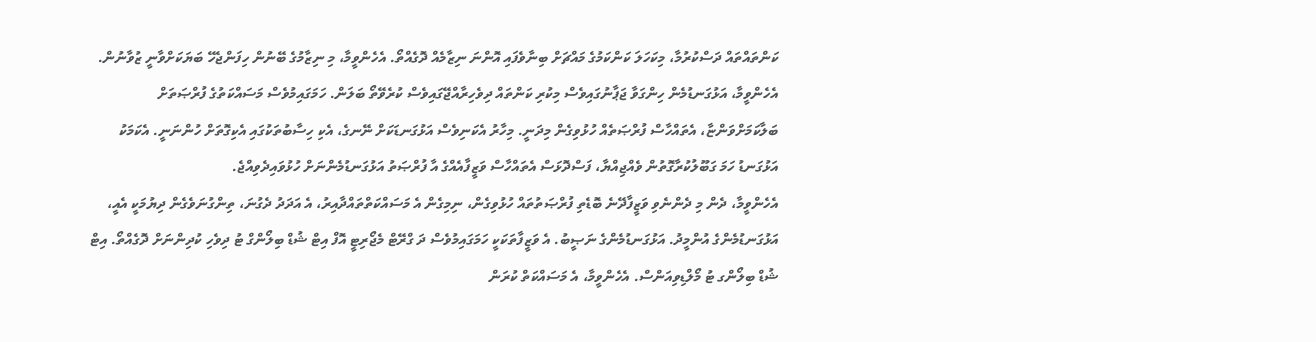ކަންތައްތައް ދަސްކުރުމާ، މިކަހަލަ ކަންކަމުގެ މައްޗަށް ބިނާވެފައި އޮންނަ ނިޒާމެއް ދޮގެއްތޯ. އެހެންވީމާ، މި ނިޒާމުގެ ބޭނުން ހިފަންޖެހޭ ބަޔަކަށްވާނީ ޒުވާނުން. އެހެންވީމާ، އަޅުގަނޑުމެން ހިންގަވާ ޖަޕާނުގައިވެސް މިކުރި ކަންތައް ދިވެހިރާއްޖޭގައިވެސް ކުރެވޭތޯ ބަލަން. ހަމަގައިމުވެސް މަސައްކަތުގެ ފުރްޞަތަށް ބަލާކަމަށްވަންޏާ، އެތައްހާސް ފުރްޞަތެއް ހުޅުވިގެން މިދަނީ. މިހާރު އެކަނިވެސް އަޅުގަނޑަކަށް ނޭނގެ، އެކި ހިސާބުތަކުގައި އެކިގޮތަށް ހުންނަނީ. އެކަމަކު އަޅުގަނޑު ހަމަ ގަބޫލުކުރާގޮތުން ވެއްޖިއްޔާ، ފަސްދޮޅަސް އެތައްހާސް ވަޒީފާއެއްގެ އާ ފުރްޞަތު އަޅުގަނޑުމެންނަށް ހުޅުވައިދެވިއްޖެ.
އެހެންވީމާ، ދެން މި ދެންނެވި ވަޒީފާދޭނެ ބޮޑެތި ފުރްޞަތުތައް ހުޅުވިގެން، ނިމިގެން އެ މަސައްކަތްތައްދާއިރު، އެ އަދަދު ދެގުނަ، ތިންގުނަވެގެން ދިޔުމަކީ އެއީ، އަޅުގަނޑުމެންގެ އުންމީދު. އަޅުގަނޑުމެންގެ ނަޞީބު. އެ ވަޒީފާތަކަކީ ހަމަގައިމުވެސް ދަ ގްރޭޓް މެޖޯރިޓީ އޮފް އިޓް ޝުޑް ބިލޯންގް ޓު ދިވެހި ކުދިންނަށް ދޮގެއްތޯ. އިޓް ޝުޑް ބިލޯންގ ޓު މޯލްޑިވިއަންސް. އެހެންވީމާ، އެ މަސައްކަތް ކުރަން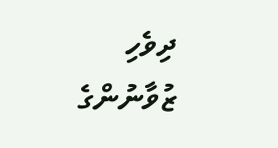ދިވެހި ޒުވާނުންގެ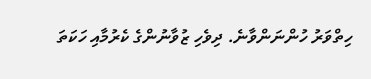ހިތްވަރު ހުންނަންވާނެ. ދިވެހި ޒުވާނުންގެ ކެރުމާއި ހަކަތަ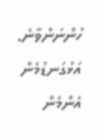ހުންނަންވާނެ.
އަޅުގަނޑުމެން އެންމެން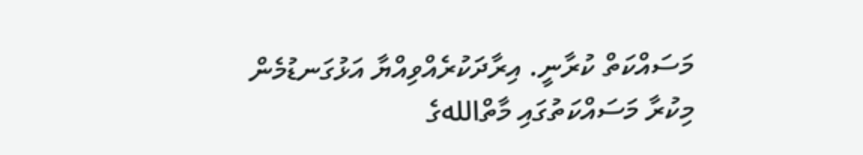މަސައްކަތް ކުރާނީ. އިރާދަކުރެއްވިއްޔާ އަޅުގަނޑުމެން މިކުރާ މަސައްކަތުގައި މާތްاللهގެ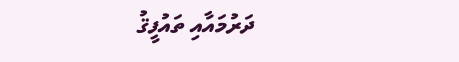ދަރުމައާއި ތައުފީޤު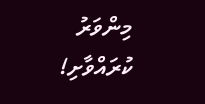މިންވަރު ކުރައްވާށި!